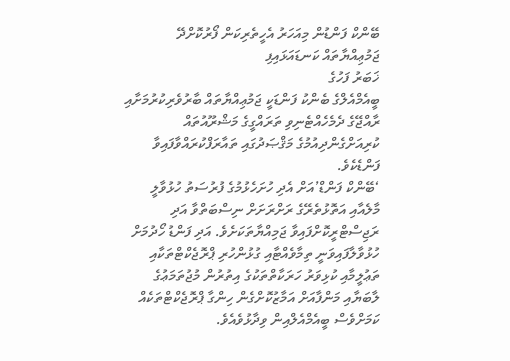ބޭންކް ފަންޑުން މިއަހަރު އެހީތެރިކަން ފޯރުކޮށްދޭ ޖަމުޢިއްޔާތައް ކަނޑައަޅައިފި
ޚަބަރު ފަހުގެ
ބީއެމްއެލްގެ ބެންކު ފަންޑަކީ ޖަމުޢިއްޔާތައް ބާރުވެރިކުރުމަށާއި ރާއްޖޭގެ ދެމެހެއްޓެނިވި ތަރައްގީގެ މަޝްރޫއުތައް ކުރިއަށްގެންދިއުމުގެ މަޤްޞަދުގައި ތައާރަފްކުރައްވާފައިވާ ފަންޑެކެވެ.
‘ބޭންކް ފަންޑް’އަށް އެދި ހުށަހެޅުމުގެ ފުރުސަތު ހުޅުވާލީ މާލެއާއި އަތޮޅުތެރޭގެ ރަށްރަށަށް ނިސްބަތްވާ އަދި ރަޖިސްޓްރީކޮށްފައިވާ ޖަމިއްޔާތަކަށެވެ. އަދި ފަންޑު ހޯދުމަށް ހުޅުވާލާފައިވަނީ ތިމާވެއްޓާއި ގުޅުންހުރި ޕްރޮޖެކްޓްތަކާއި ތަޢުލީމާއި ކުޅިވަރު ހަރަކާތްތަކުގެ އިތުރުން މުޖުތަމަޢުގެ ލާބަޔާއި މަންފާއަށް އަމާޒުކޮށްގެން ހިންގާ ޕްރޮޖެކްޓްތަކެއް ކަމަށްވެސް ބީއެމްއެލްއިން ވިދާޅުވެއެވެ.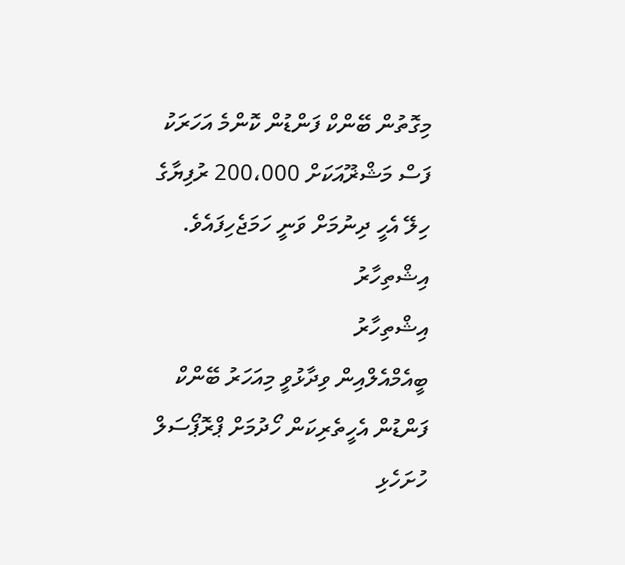މިގޮތުން ބޭންކް ފަންޑުން ކޮންމެ އަހަރަކު ފަސް މަޝްޜޫއަކަށް 200،000 ރުފިޔާގެ ހިލޭ އެހީ ދިނުމަށް ވަނީ ހަމަޖެހިފައެވެ.
އިޝްތިހާރު
އިޝްތިހާރު
ބީއެމްއެލްއިން ވިދާޅުވީ މިއަހަރު ބޭންކް ފަންޑުން އެހީތެރިކަން ހޯދުމަށް ޕްރޮޕޯސަލް ހުށަހެޅި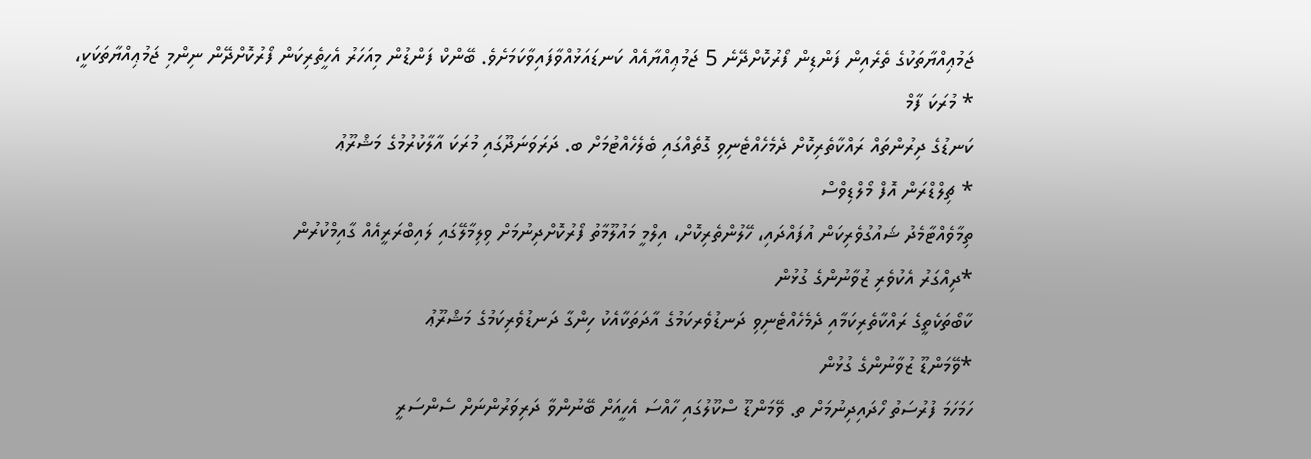ޖަމުޢިއްޔާތަކުގެ ތެރެއިން ފަންޑިން ފޯރުކޮށްދޭނެ 5 ޖަމުޢިއްޔާއެއް ކަނޑައަޅުއްވާފައިވާކަމަށެވެ. ބޭންކް ފަންޑުން މިއަހަރު އެހީތެރިކަން ފޯރުކޮށްދޭން ނިންމި ޖަމުޢިއްޔާތަކަކީ،
* މުރަކަ ފާމް
ކަނޑުގެ ދިރުންތައް ރައްކާތެރިކޮށް ދެމެހެއްޓެނިވި ގޮތެއްގައި ބެލެހެއްޓުމަށް ބ. ދަރަވަނަދޫގައި މުރަކަ އާލާކުރުމުގެ މަޝްރޫޢު
* ޗިލްޑްރަން އޮފް މޯލްޑިވްސް
ތިމާވެއްޓާމެދު ޝައުގުވެރިކަން އުފައްދައި، ހޭލުންތެރިކޮށް، އިލްމީ މައުލޫމާތު ފޯރުކޮށްދިނުމަށް ވިލިމާލޭގައި ލައިބްރަރީއެއް ގާއިމްކުރުން
*ދިއްގަރު އެކުވެރި ޒުވާނުންގެ ގުޅުން
ކާބޯތަކެތީގެ ރައްކާތެރިކަމާއި ދެމެހެއްޓެނިވި ދަނޑުވެރކަމުގެ އާދަތަކާއެކު ހިންގާ ދަނޑުވެރިކަމުގެ މަޝްރޫޢު
*ވޭމަންޑޫ ޒުވާނުންގެ ގުޅުން
ހަމަހަމަ ފުރުސަތު ހޯދައިދިނުމަށް ތ. ވޭމަންޑޫ ސްކޫލުގައި ހާއްސަ އެހީއަށް ބޭނުންވާ ދަރިވަރުންނަށް ސެންސަރީ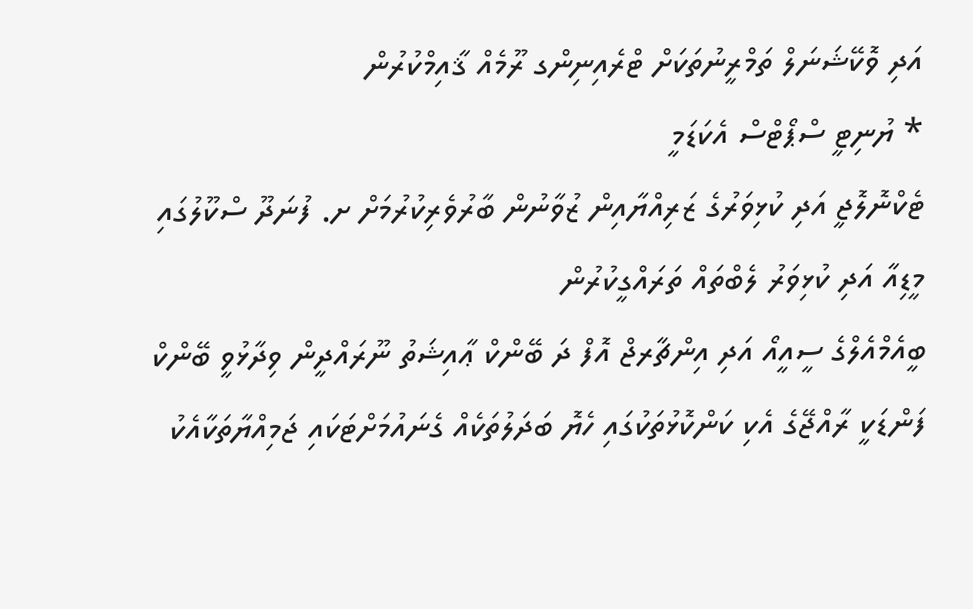އަދި ވޮކޭޝަނަލް ތަމްރީނުތަކަށް ޓްރެއިނިންގ ރޫމެއް ޤާއިމްކުރުން
* ޔުނިޓީ ސްޕޯޓްސް އެކަޑަމީ
ޓެކްނޮލޮޖީ އަދި ކުޅިވަރުގެ ޒަރިއްޔާއިން ޒުވާނުން ބާރުވެރިކުރުމަށް ށ. ފުނަދޫ ސްކޫލުގައި މީޑިއާ އަދި ކުޅިވަރު ލެބްތައް ތަރައްގީކުރުން
ބީއެމްއެލްގެ ސީއީއޯ އަދި އިންޗާރޖް އޮފް ދަ ބޭންކް ޢާއިޝަތު ނޫރައްދީން ވިދާޅުވީ ބޭންކް ފަންޑަކީ ރާއްޖޭގެ އެކި ކަންކޮޅުތަކުގައި ހެޔޮ ބަދަލުތަކެއް ގެނައުމަށްޓަކައި ޖަމިއްޔާތަކާއެކު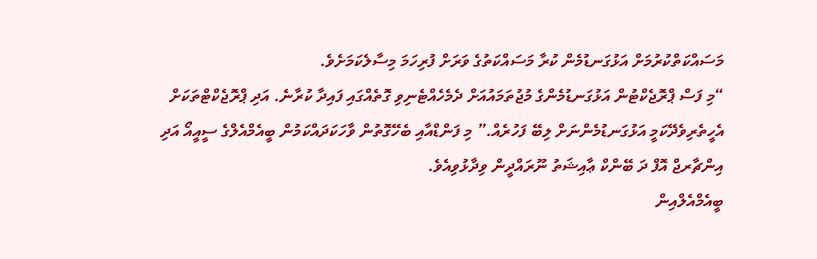މަސައްކަތްކުރުމަށް އަޅުގަނޑުމެން ކުރާ މަސައްކަތުގެ ވަރަށް ފުރިހަމަ މިސާލެކަމަށެވެ.
“މި ފަސް ޕްރޮޖެކްޓުން އަޅުގަނޑުމެންގެ މުޖުތަމައުއަށް ދެމެހެއްޓެނިވި ގޮތެއްގައި ފައިދާ ކުރާނެ. އަދި ޕްރޮޖެކްޓްތަކަށް އެހީތެރިވެދޭކަމީ އަޅުގަނޑުމެންނަށް ލިބޭ ފަހުރެއް.” މި ފަންޑްއާއި ބެހޭގޮތުން ވާހަކަދައްކަމުން ބީއެމްއެލްގެ ސީއީއޯ އަދި އިންޗާރޖް އޮފް ދަ ބޭންކް ޢާއިޝަތު ނޫރައްދީން ވިދާޅުވިއެވެ.
ބީއެމްއެލްއިން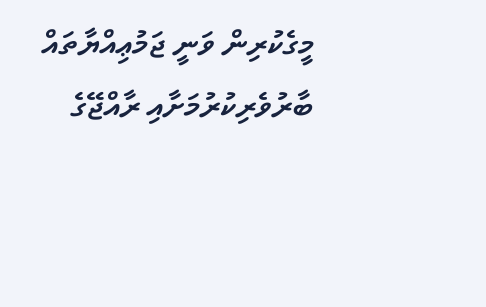މީގެކުރިން ވަނީ ޖަމުޢިއްޔާތައް ބާރުވެރިކުރުމަށާއި ރާއްޖޭގެ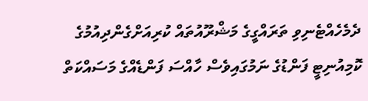ދެމެހެއްޓެނިވި ތަރައްގީގެ މަޝްރޫއުތައް ކުރިއަށްގެންދިއުމުގެ ކޮމިއުނިޓީ ފަންޑުގެ ނަމުގައިވެސް ހާއްސަ ފަންޑެއްގެ މަސައްކަތް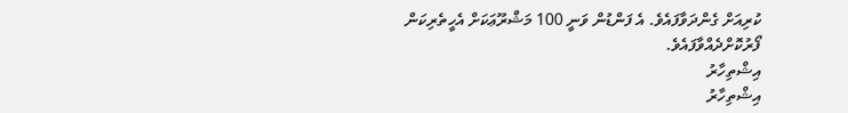ކުރިއަށް ގެންދަވާފައެވެ. އެ ފަންޑުން ވަނީ 100 މަޝްރޫޢަކަށް އެހީތެރިކަން ފޯރުކޮށްދެއްވާފައެވެ.
އިޝްތިހާރު
އިޝްތިހާރު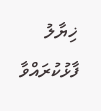ޚިޔާލު ފާޅުކުރައްވާ